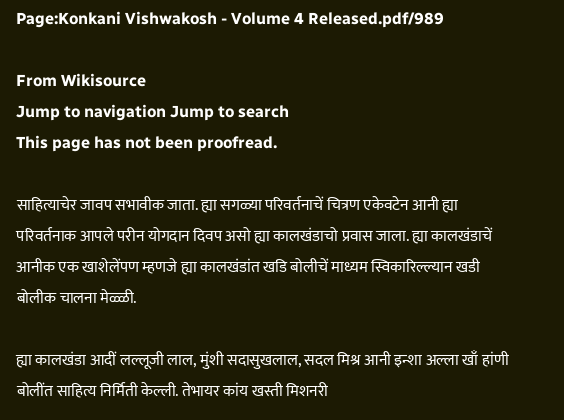Page:Konkani Vishwakosh - Volume 4 Released.pdf/989

From Wikisource
Jump to navigation Jump to search
This page has not been proofread.

साहित्याचेर जावप सभावीक जाता. ह्या सगळ्या परिवर्तनाचें चित्रण एकेवटेन आनी ह्या परिवर्तनाक आपले परीन योगदान दिवप असो ह्या कालखंडाचो प्रवास जाला. ह्या कालखंडाचें आनीक एक खाशेलेंपण म्हणजे ह्या कालखंडांत खडि बोलीचें माध्यम स्विकारिल्ल्यान खडी बोलीक चालना मेळ्ळी.

ह्या कालखंडा आदीं लल्लूजी लाल, मुंशी सदासुखलाल, सदल मिश्र आनी इन्शा अल्ला खाँ हांणी बोलींत साहित्य निर्मिती केल्ली. तेभायर कांय खस्ती मिशनरी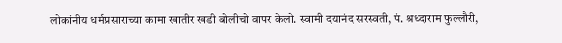लोकांनीय धर्मप्रसाराच्या कामा खातीर खडी बोलीचो वापर केलो. स्वामी दयानंद सरस्वती, पं. श्रध्दाराम फुल्लौरी,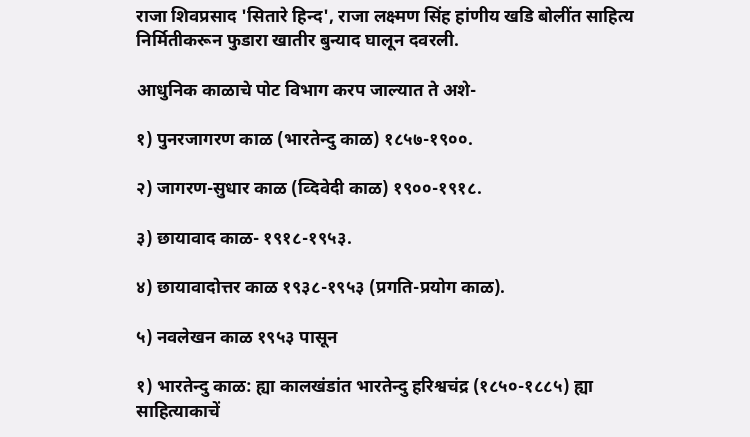राजा शिवप्रसाद 'सितारे हिन्द', राजा लक्ष्मण सिंह हांणीय खडि बोलींत साहित्य निर्मितीकरून फुडारा खातीर बुन्याद घालून दवरली.

आधुनिक काळाचे पोट विभाग करप जाल्यात ते अशे-

१) पुनरजागरण काळ (भारतेन्दु काळ) १८५७-१९००.

२) जागरण-सुधार काळ (व्दिवेदी काळ) १९००-१९१८.

३) छायावाद काळ- १९१८-१९५३.

४) छायावादोत्तर काळ १९३८-१९५३ (प्रगति-प्रयोग काळ).

५) नवलेखन काळ १९५३ पासून

१) भारतेन्दु काळ: ह्या कालखंडांत भारतेन्दु हरिश्वचंद्र (१८५०-१८८५) ह्या साहित्याकाचें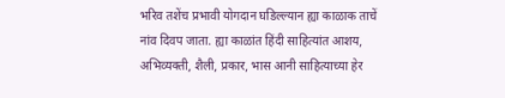भरिव तशेंच प्रभावी योगदान घडिल्ल्यान ह्या काळाक ताचें नांव दिवप जाता. ह्या काळांत हिंदी साहित्यांत आशय, अभिव्यक्ती, शैली, प्रकार, भास आनी साहित्याच्या हेर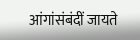आंगांसंबंदीं जायते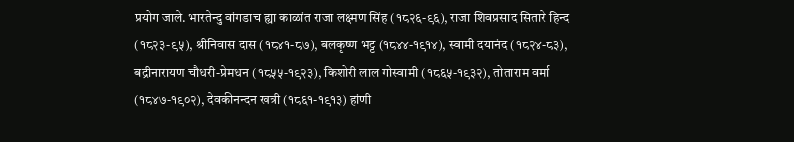प्रयोग जाले. भारतेन्दु वांगडाच ह्या काळांत राजा लक्ष्मण सिंह (१८२६-९६), राजा शिवप्रसाद सितारे हिन्द (१८२३-९५), श्रीनिवास दास (१८४१-८७), बलकृष्ण भट्ट (१८४४-१९१४), स्वामी दयानंद (१८२४-८३), बद्रीनारायण चौधरी-प्रेमधन (१८५५-१९२३), किशोरी लाल गोस्वामी (१८६५-१९३२), तोताराम वर्मा (१८४७-१९०२), देवकीनन्दन खत्री (१८६१-१९१३) हांणी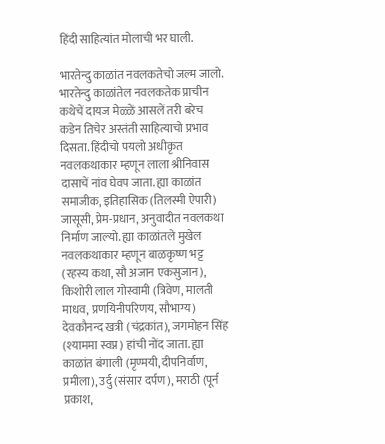हिंदी साहित्यांत मोलाची भर घाली.

भारतेन्दु काळांत नवलकतेचो जल्म जालो. भारतेन्दु काळांतेल नवलकतेक प्राचीन कथेचें दायज मेळ्ळें आसलें तरी बरेच कडेन तिचेर अस्तंती साहित्याचो प्रभाव दिसता. हिंदीचो पयलो अधीकृत नवलकथाकार म्हणून लाला श्रीनिवास दासाचें नांव घेवप जाता. ह्या काळांत समाजीक, इतिहासिक (तिलस्मी ऐपारी) जासूसी, प्रेम-प्रधान, अनुवादीत नवलकथा निर्माण जाल्यो. ह्या काळांतले मुखेल नवलकथाकार म्हणून बाळकृष्ण भट्ट (रहस्य कथा, सौ अजान एकसुजान), किशोरी लाल गोस्वामी (त्रिवेण, मालती माधव, प्रणयिनीपरिणय, सौभाग्य) देवकौनन्द खत्री (चंद्रकांत), जगमोहन सिंह (श्याममा स्वप्न) हांची नोंद जाता. ह्या काळांत बंगाली (मृण्मयी, दीपनिर्वाण, प्रमीला), उर्दु (संसार दर्पण), मराठी (पूर्न प्रकाश,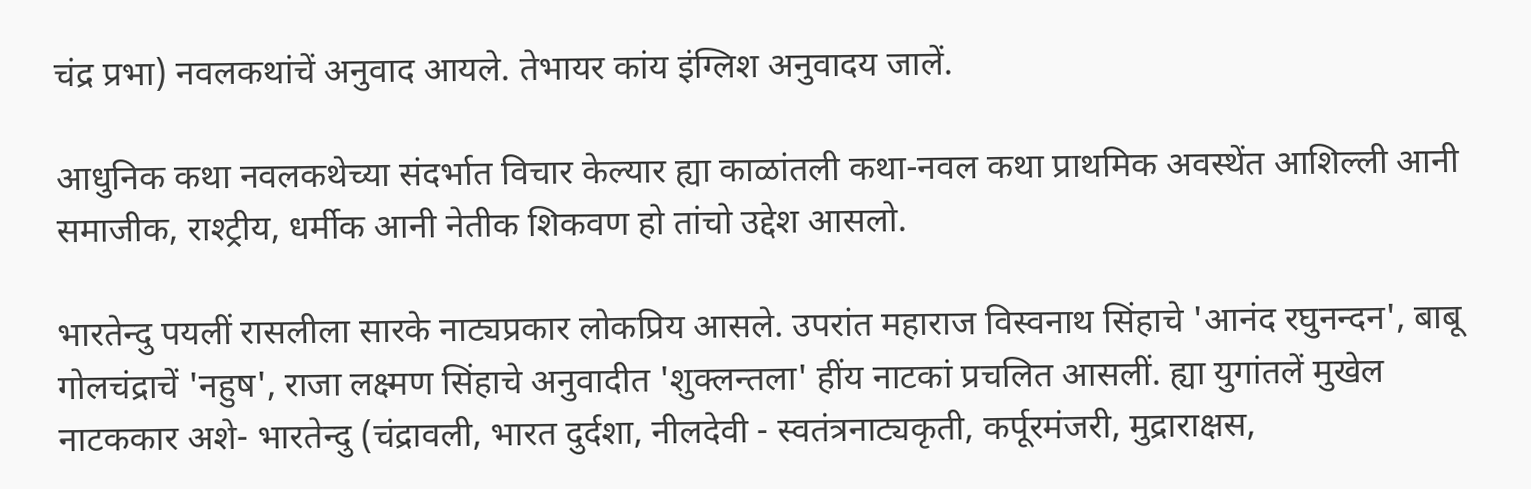चंद्र प्रभा) नवलकथांचें अनुवाद आयले. तेभायर कांय इंग्लिश अनुवादय जालें.

आधुनिक कथा नवलकथेच्या संदर्भात विचार केल्यार ह्या काळांतली कथा-नवल कथा प्राथमिक अवस्थेंत आशिल्ली आनी समाजीक, राश्ट्रीय, धर्मीक आनी नेतीक शिकवण हो तांचो उद्देश आसलो.

भारतेन्दु पयलीं रासलीला सारके नाट्यप्रकार लोकप्रिय आसले. उपरांत महाराज विस्वनाथ सिंहाचे 'आनंद रघुनन्दन', बाबू गोलचंद्राचें 'नहुष', राजा लक्ष्मण सिंहाचे अनुवादीत 'शुक्लन्तला' हींय नाटकां प्रचलित आसलीं. ह्या युगांतलें मुखेल नाटककार अशे- भारतेन्दु (चंद्रावली, भारत दुर्दशा, नीलदेवी - स्वतंत्रनाट्यकृती, कर्पूरमंजरी, मुद्राराक्षस,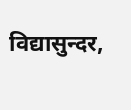विद्यासुन्दर,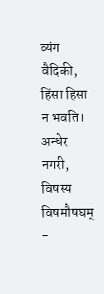व्यंग वैदिकी, हिंसा हिसा न भवति। अन्धेर नगरी, विषस्य विषमौषघम् -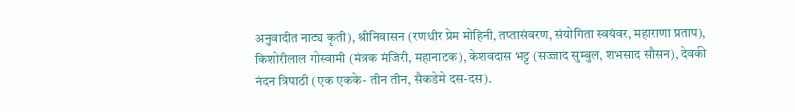अनुवादीत नाट्य कृती), श्रीनिवासन (रणधीर प्रेम मोहिनी, तप्तासंवरण, संयोगिता स्वयंवर, महाराणा प्रताप), किशोरीलाल गोस्वामी (मंत्रक मंजिरी, महानाटक), केशवदास भट्ट (सज्जाद सुम्बुल, शभसाद सौसन), देवकी नंदन त्रिपाठी (एक एकके- तीन तीन, सैकडेमे दस-दस).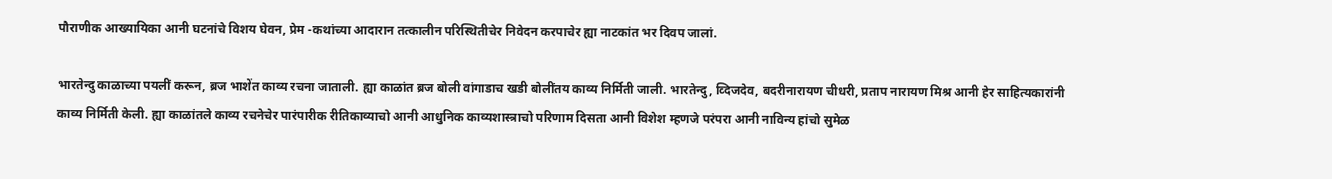पौराणीक आख्यायिका आनी घटनांचे विशय घेवन, प्रेम -कथांच्या आदारान तत्कालीन परिस्थितीचेर निवेदन करपाचेर ह्या नाटकांत भर दिवप जालां.

भारतेन्दु काळाच्या पयलीं करून, ब्रज भाशेंत काव्य रचना जाताली. ह्या काळांत ब्रज बोली वांगाडाच खडी बोलींतय काव्य निर्मिती जाली. भारतेन्दु, व्दिजदेव, बदरीनारायण चीधरी, प्रताप नारायण मिश्र आनी हेर साहित्यकारांनी काव्य निर्मिती केली. ह्या काळांतले काव्य रचनेचेर पारंपारीक रीतिकाव्याचो आनी आधुनिक काव्यशास्त्राचो परिणाम दिसता आनी विशेश म्हणजे परंपरा आनी नाविन्य हांचो सुमेळ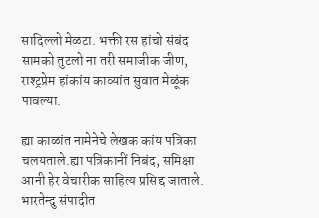सादिल्लो मेळटा. भक्ती रस हांचो संबंद सामको तुटलो ना तरी समाजीक जीण, राश्ट्रप्रेम हांकांय काव्यांत सुवात मेळूंक पावल्या.

ह्या काळांत नामेनेचे लेखक कांय पत्रिका चलयताले.ह्या पत्रिकानीं निबंद, समिक्षा आनी हेर वेचारीक साहित्य प्रसिद्द जाताले. भारतेन्दु संपादीत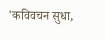'कविवचन सुधा,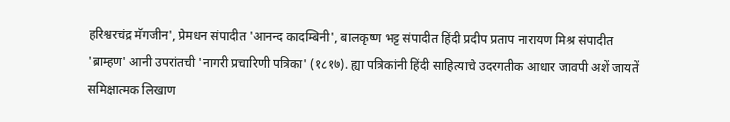हरिश्वरचंद्र मॅगजीन', प्रेमधन संपादीत 'आनन्द कादम्बिनी', बालकृष्ण भट्ट संपादीत हिंदी प्रदीप प्रताप नारायण मिश्र संपादीत 'ब्राम्हण' आनी उपरांतची 'नागरी प्रचारिणी पत्रिका' (१८१७). ह्या पत्रिकांनी हिंदी साहित्याचे उदरगतीक आधार जावपी अशें जायतें समिक्षात्मक लिखाण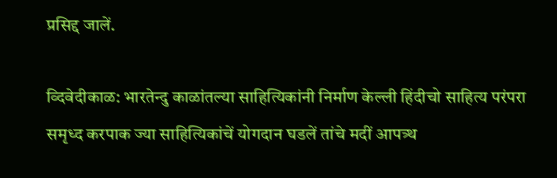प्रसिद्द जालें.

व्दिवेदीकाळ: भारतेन्दु काळांतल्या साहित्यिकांनी निर्माण केल्ली हिंदीचो साहित्य परंपरा समृध्द करपाक ज्या साहित्यिकांचें योगदान घडलें तांचे मदीं आपत्र्थ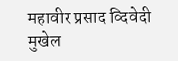महावीर प्रसाद व्दिवेदी मुखेल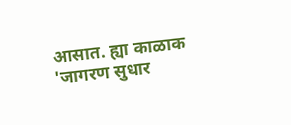आसात. ह्या काळाक 'जागरण सुधार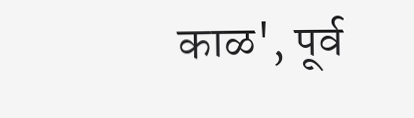काळ', पूर्व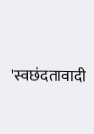'स्वछंदतावादी